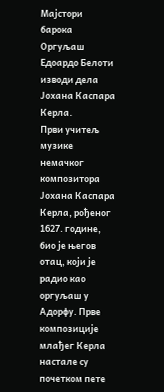Мајстори барока
Оргуљаш Едоардо Белоти изводи дела Јохана Каспара Керла.
Први учитељ музике немачког композитора Јохана Каспара Керла, рођеног 1627. године, био је његов отац, који је радио као оргуљаш у Адорфу. Прве композиције млађег Керла настале су почетком пете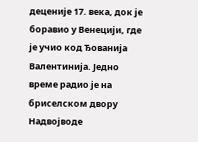деценије 17. века, док је боравио у Венецији, где је учио код Ђованија Валентинија. Једно време радио је на бриселском двору Надвојводе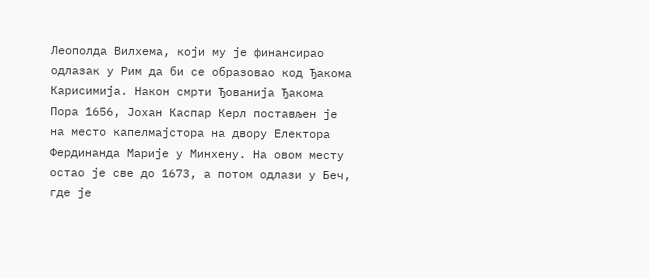Леополда Вилхема, који му је финансирао одлазак у Рим да би се образовао код Ђакома Карисимија. Након смрти Ђованија Ђакома Пора 1656, Јохан Каспар Керл постављен је на место капелмајстора на двору Електора Фердинанда Марије у Минхену. На овом месту остао је све до 1673, а потом одлази у Беч, где је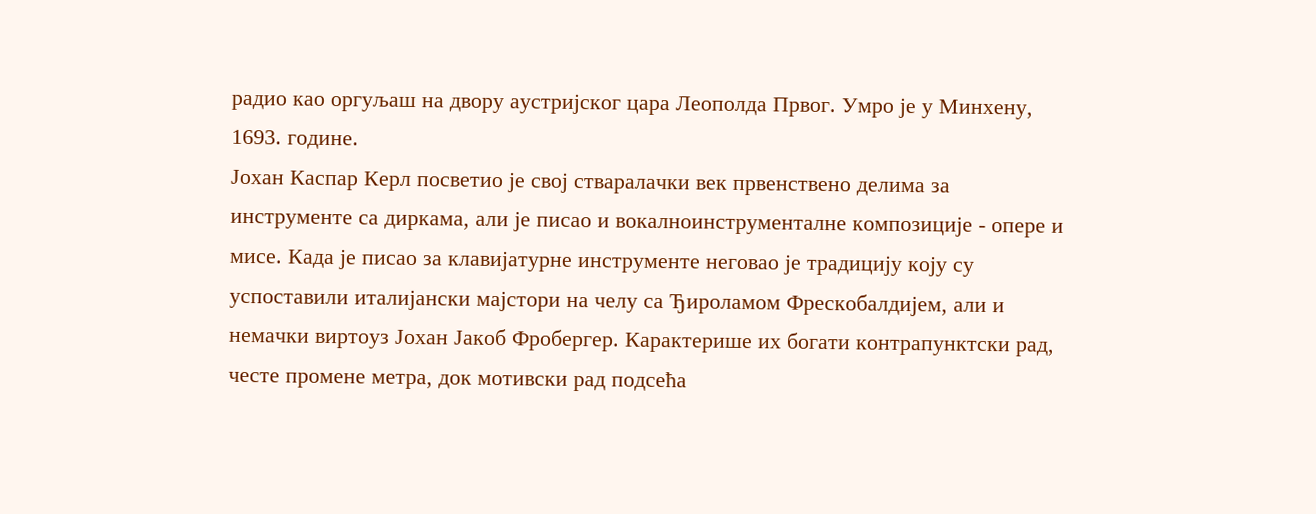радио као оргуљаш на двору аустријског цара Леополда Првог. Умро је у Минхену, 1693. године.
Јохан Каспар Керл посветио је свој стваралачки век првенствено делима за инструменте са диркама, али је писао и вокалноинструменталне композиције - опере и мисе. Када је писао за клавијатурне инструменте неговао је традицију коју су успоставили италијански мајстори на челу са Ђироламом Фрескобалдијем, али и немачки виртоуз Јохан Јакоб Фробергер. Карактерише их богати контрапунктски рад, честе промене метра, док мотивски рад подсећа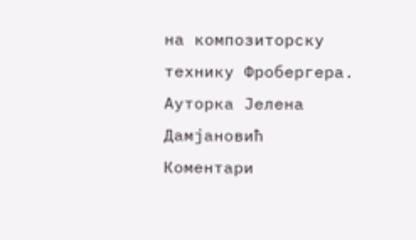на композиторску технику Фробергера.
Ауторка Јелена Дамјановић
Коментари